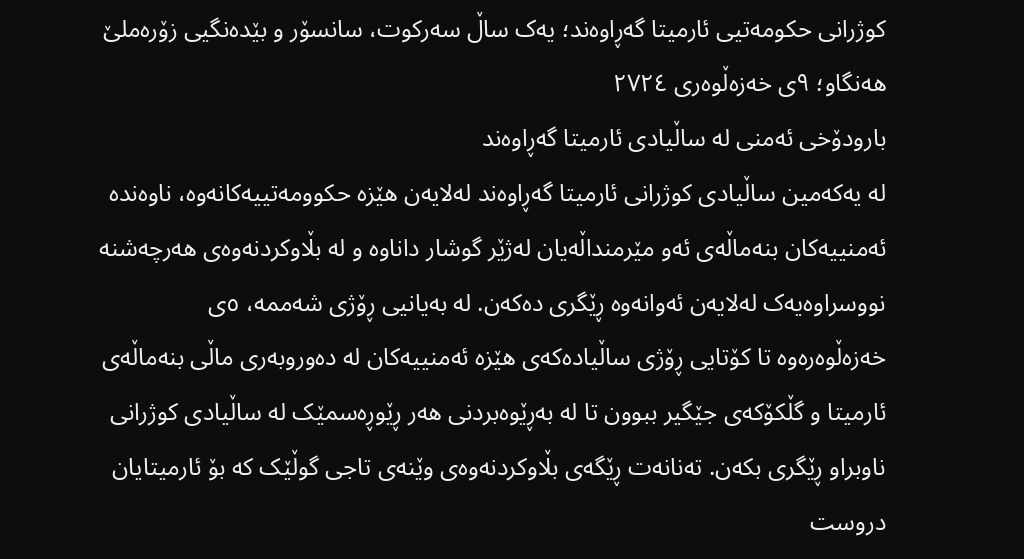کوژرانی حکومەتیی ئارمیتا گەڕاوەند؛ یەک ساڵ سەرکوت، سانسۆر و بێدەنگیی زۆرەملێ
هەنگاو؛ ۹ی خەزەڵوەری ٢٧٢٤
بارودۆخی ئەمنی لە ساڵیادی ئارمیتا گەڕاوەند
لە یەکەمین ساڵیادی کوژرانی ئارمیتا گەڕاوەند لەلایەن هێزە حکوومەتییەکانەوە، ناوەندە ئەمنییەکان بنەماڵەی ئەو مێرمنداڵەیان لەژێر گوشار داناوە و لە بڵاوکردنەوەی هەرچەشنە نووسراوەیەک لەلایەن ئەوانەوە ڕێگری دەکەن. لە بەیانیی ڕۆژی شەممە، ٥ی خەزەڵوەرەوە تا کۆتایی ڕۆژی ساڵیادەکەی هێزە ئەمنییەکان لە دەوروبەری ماڵی بنەماڵەی ئارمیتا و گڵکۆکەی جێگیر ببوون تا لە بەڕێوەبردنی هەر ڕێوڕەسمێک لە ساڵیادی کوژرانی ناوبراو ڕێگری بکەن. تەنانەت ڕێگەی بڵاوکردنەوەی وێنەی تاجی گوڵێک کە بۆ ئارمیتایان دروست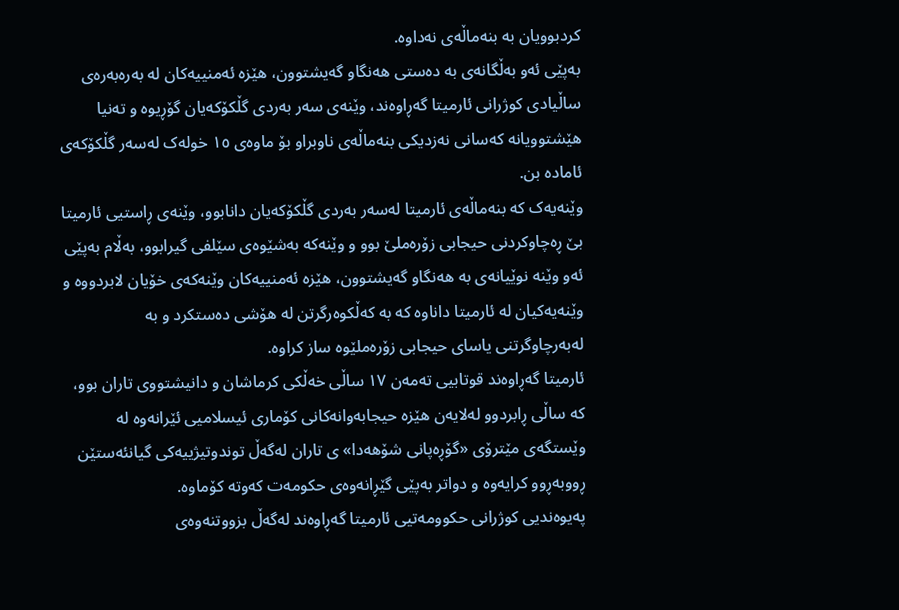کردبوویان بە بنەماڵەی نەداوە.
بەپێی ئەو بەڵگانەی بە دەستی هەنگاو گەیشتوون، هێزە ئەمنییەکان لە بەرەبەرەی ساڵیادی کوژرانی ئارمیتا گەڕاوەند، وێنەی سەر بەردی گڵکۆکەیان گۆڕیوە و تەنیا هێشتوویانە کەسانی نەزدیکی بنەماڵەی ناوبراو بۆ ماوەی ١٥ خولەک لەسەر گڵکۆکەی ئامادە بن.
وێنەیەک کە بنەماڵەی ئارمیتا لەسەر بەردی گڵکۆکەیان دانابوو، وێنەی ڕاستیی ئارمیتا بێ ڕەچاوکردنی حیجابی زۆرەملێ بوو و وێنەکە بەشێوەی سێلفی گیرابوو، بەڵام بەپێی ئەو وێنە نوێیانەی بە هەنگاو گەیشتوون، هێزە ئەمنییەکان وێنەکەی خۆیان لابردووە و وێنەیەکیان لە ئارمیتا داناوە کە بە کەڵکوەرگرتن لە هۆشی دەستکرد و بە لەبەرچاوگرتنی یاسای حیجابی زۆرەملێوە ساز کراوە.
ئارمیتا گەڕاوەند قوتابیی تەمەن ١٧ ساڵی خەڵکی کرماشان و دانیشتووی تاران بوو، کە ساڵی ڕابردوو لەلایەن هێزە حیجابەوانەکانی کۆماری ئیسلامیی ئێرانەوە لە وێستگەی مێترۆی «گۆڕەپانی شۆهەدا» ی تاران لەگەڵ توندوتیژییەکی گیانئەستێن ڕووبەڕوو کرایەوە و دواتر بەپێی گێڕانەوەی حکومەت کەوتە کۆماوە.
پەیوەندیی کوژرانی حکوومەتیی ئارمیتا گەڕاوەند لەگەڵ بزووتنەوەی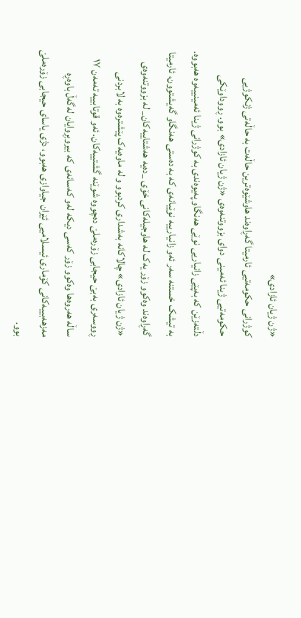«ژن ژیان ئازادی»
کوژرانی حکومەتیی ئارمیتا گەڕاوەند هاوشێوەترین حاڵەت بە حاڵەتی ژنکوژیی حکومەتیی ژینا ئەمینی دوای بزووتنەوەی «ژن ژیان ئازادی» بوو. ڕووداوێکی دڵتەزێن کە بەپێی زانیاریی نوێی هەنگاو پەیوەندی بە کوژرانی ژینا ئەمینییەوە هەبووە.
بە تیشک خستنە سەر ئەو زانیارییە نوێیانەی کە بە دەستی هەنگاو گەیشتوون، ئارمیتا گەڕاوەند وەکوو زۆر یەک لە هاوجیلەکانی خۆی _دەیە هەشتاییەکان_ لە بزووتنەوەی «ژن ژیان ئازادی» چالاکانە بەشداری کردبوو و لە ماوەیەک پێشترەوە بە لابردنی ڕووسەری بەبێ حیجابی زۆرەملێ دەچووە شوێنە گشتییەکان. ئەو قوتابییە تەمەن ١٧ ساڵە هەروەها وەکوو زۆر کەسی دیکە لەو کەسانەی کە بیروبڕوایان لەگەڵ باوەڕە مەزهەبییەکانی کۆماری ئیسلامیی ئێران جیاوازی هەبوو، دژی یاسای حیجابی زۆرەملێ بوو.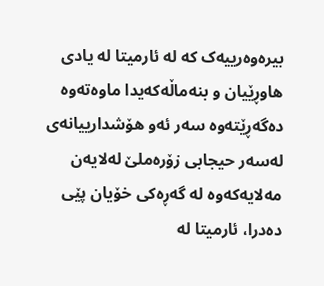بیرەوەرییەک کە لە ئارمیتا لە یادی هاوڕێیان و بنەماڵەکەیدا ماوەتەوە دەگەڕێتەوە سەر ئەو هۆشدارییانەی لەسەر حیجابی زۆرەملێ لەلایەن مەلایەکەوە لە گەڕەکی خۆیان پێی دەدرا، ئارمیتا لە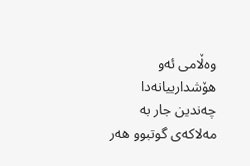وەڵامی ئەو هۆشدارییانەدا چەندین جار بە مەلاکەی گوتبوو هەر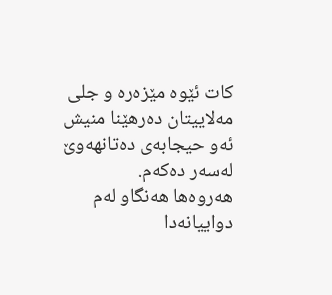کات ئێوە مێزەرە و جلی مەلاییتان دەرهێنا منیش ئەو حیجابەی دەتانهەوێ لەسەر دەکەم.
هەروەها هەنگاو لەم دواییانەدا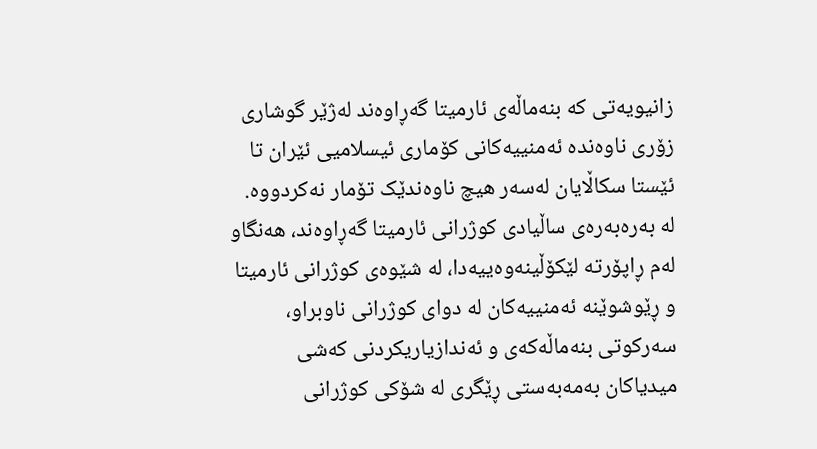زانیویەتی کە بنەماڵەی ئارمیتا گەڕاوەند لەژێر گوشاری زۆری ناوەندە ئەمنییەکانی کۆماری ئیسلامیی ئێران تا ئێستا سکاڵایان لەسەر هیچ ناوەندێک تۆمار نەکردووە.
لە بەرەبەرەی ساڵیادی کوژرانی ئارمیتا گەڕاوەند، هەنگاو لەم ڕاپۆرتە لێکۆڵینەوەییەدا، لە شێوەی کوژرانی ئارمیتا و ڕێوشوێنە ئەمنییەکان لە دوای کوژرانی ناوبراو، سەرکوتی بنەماڵەکەی و ئەندازیاریکردنی کەشی میدیاکان بەمەبەستی ڕێگری لە شۆکی کوژرانی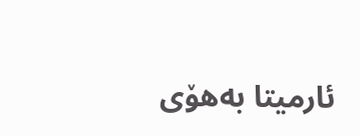ئارمیتا بەهۆی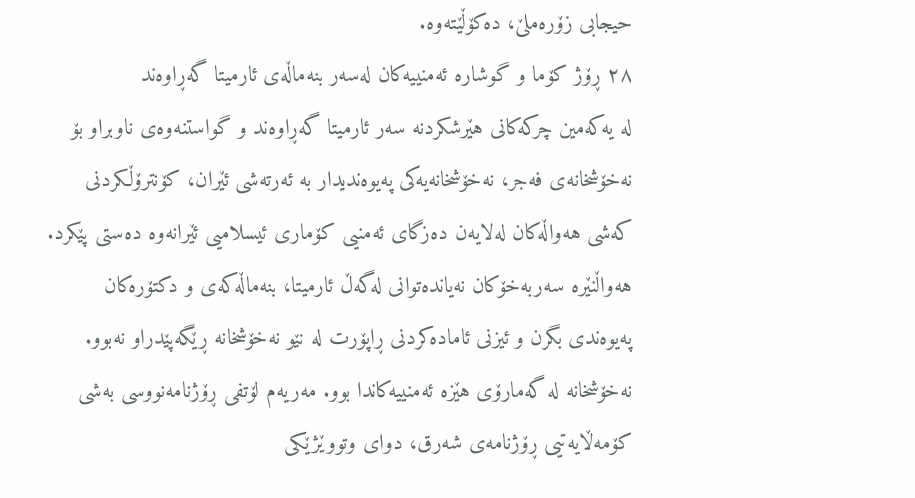حیجابی زۆرەملێ، دەکۆڵێتەوە.
٢٨ ڕۆژ کۆما و گوشارە ئەمنییەکان لەسەر بنەماڵەی ئارمیتا گەڕاوەند
لە یەکەمین چرکەکانی هێرشکردنە سەر ئارمیتا گەڕاوەند و گواستنەوەی ناوبراو بۆ نەخۆشخانەی فەجر، نەخۆشخانەیەکی پەیوەندیدار بە ئەرتەشی ئێران، کۆنترۆڵکردنی کەشی هەواڵەکان لەلایەن دەزگای ئەمنیی کۆماری ئیسلامیی ئێرانەوە دەستی پێکرد. هەواڵنێرە سەربەخۆکان نەیاندەتوانی لەگەڵ ئارمیتا، بنەماڵەکەی و دکتۆرەکان پەیوەندی بگرن و ئیزنی ئامادەکردنی ڕاپۆرت لە نێو نەخۆشخانە ڕێگەپێدراو نەبوو. نەخۆشخانە لە گەمارۆی هێزە ئەمنییەکاندا بوو. مەریەم لۆتفی ڕۆژنامەنووسی بەشی کۆمەڵایەتیی ڕۆژنامەی شەرق، دوای وتووێژێکی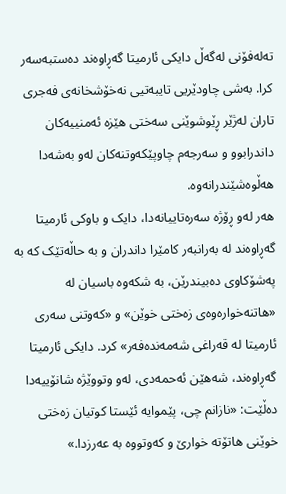تەلەفۆنی لەگەڵ دایکی ئارمیتا گەڕاوەند دەستبەسەر کرا. بەشی چاودێریی تایبەتیی نەخۆشخانەی فەجری تاران لەژێر ڕێوشوێنی سەختی هێزە ئەمنییەکان داندرابوو و سەرجەم چاوپێکەوتنەکان لەو بەشەدا هەڵوەشێندرانەوە.
هەر لەو ڕۆژە سەرەتاییانەدا، دایک و باوکی ئارمیتا گەڕاوەند لە بەرانبەر کامێرا داندران و بە حاڵەتێک کە بە پەشۆکاوی دەبیندرێن، بە شکەوە باسیان لە «هاتنەخوارەوەی زەختی خوێن» و «کەوتنی سەری ئارمیتا لە قەراغی شەمەندەفەر» کرد. دایکی ئارمیتا گەڕاوەند، شەهێن ئەحمەدی، لەو وتووێژە شانۆییەدا دەڵێت: «نازانم چی، پێموایە ئێستا کوتیان زەختی خوێنی هاتۆتە خوارێ و کەوتووە بە عەرزدا.»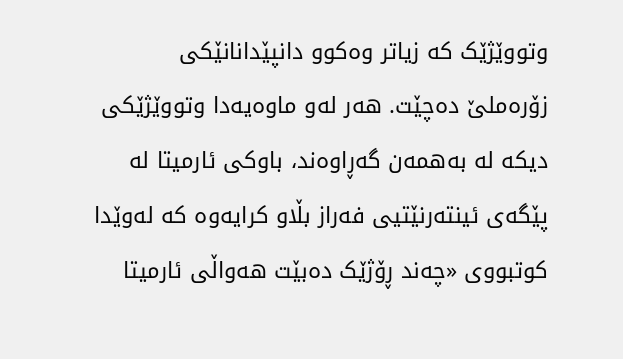وتووێژێک کە زیاتر وەکوو دانپێدانانێکی زۆرەملێ دەچێت. هەر لەو ماوەیەدا وتووێژێکی دیکە لە بەهمەن گەڕاوەند، باوکی ئارمیتا لە پێگەی ئینتەرنێتیی فەراز بڵاو کرایەوە کە لەوێدا کوتبووی «چەند ڕۆژێک دەبێت هەواڵی ئارمیتا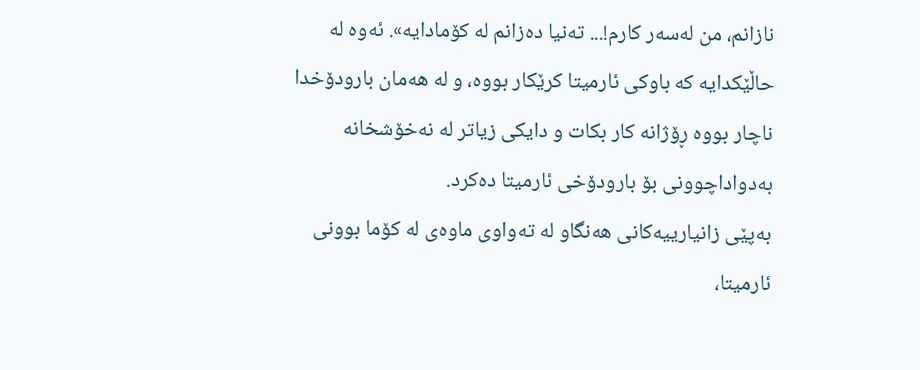نازانم، من لەسەر کارم!... تەنیا دەزانم لە کۆمادایە». ئەوە لە حاڵێکدایە کە باوکی ئارمیتا کرێکار بووە، و لە هەمان بارودۆخدا ناچار بووە ڕۆژانە کار بکات و دایکی زیاتر لە نەخۆشخانە بەدواداچوونی بۆ بارودۆخی ئارمیتا دەکرد.
بەپێی زانیارییەکانی هەنگاو لە تەواوی ماوەی لە کۆما بوونی ئارمیتا،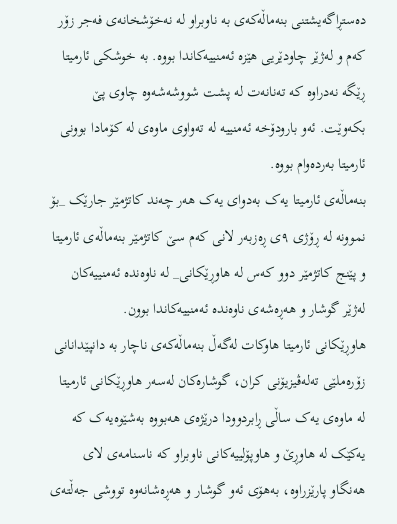دەستڕاگەیشتنی بنەماڵەکەی بە ناوبراو لە نەخۆشخانەی فەجر زۆر کەم و لەژێر چاودێریی هێزە ئەمنییەکاندا بووە. بە خوشکی ئارمیتا ڕێگە نەدراوە کە تەنانەت لە پشت شووشەشەوە چاوی پێ بکەوێت. ئەو بارودۆخە ئەمنییە لە تەواوی ماوەی لە کۆمادا بوونی ئارمیتا بەردەوام بووە.
بنەماڵەی ئارمیتا یەک بەدوای یەک هەر چەند کاتژمێر جارێک _بۆ نموونە لە ڕۆژی ٩ی ڕەزبەر لانی کەم سێ کاتژمێر بنەماڵەی ئارمیتا و پێنج کاتژمێر دوو کەس لە هاوڕێکانی_ لە ناوەندە ئەمنییەکان لەژێر گوشار و هەڕەشەی ناوەندە ئەمنییەکاندا بوون.
هاوڕێکانی ئارمیتا هاوکات لەگەڵ بنەماڵەکەی ناچار بە دانپێدانانی زۆرەملێی تەلەڤیزیۆنی کران، گوشارەکان لەسەر هاوڕێکانی ئارمیتا لە ماوەی یەک ساڵی ڕابردوودا درێژەی هەبووە بەشێوەیەک کە یەکێک لە هاوڕێ و هاوپۆلییەکانی ناوبراو کە ناسنامەی لای هەنگاو پارێزراوە، بەهۆی ئەو گوشار و هەڕەشانەوە تووشی جەڵتەی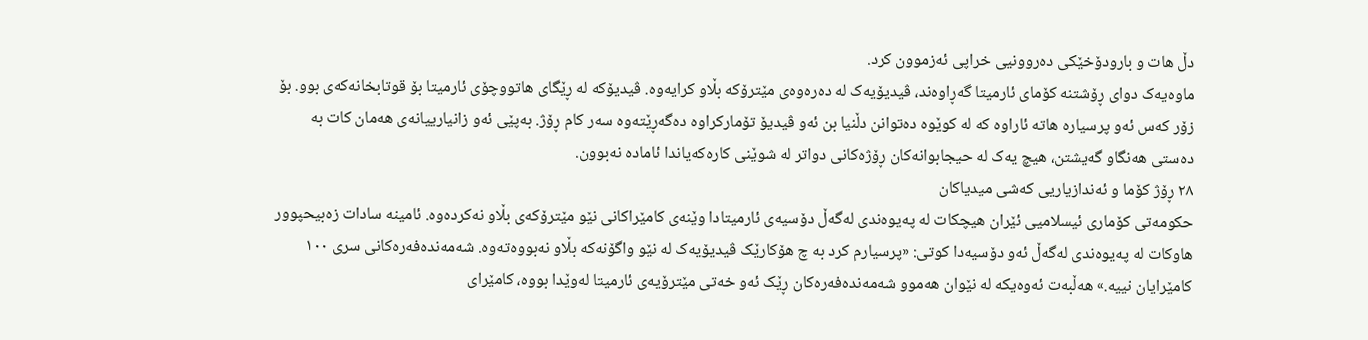دڵ هات و بارودۆخێکی دەروونیی خراپی ئەزموون کرد.
ماوەیەک دوای ڕۆشتنە کۆمای ئارمیتا گەڕاوەند، ڤیدیۆیەک لە دەرەوەی مێترۆکە بڵاو کرایەوە. ڤیدیۆکە لە ڕێگای هاتووچۆی ئارمیتا بۆ قوتابخانەکەی بوو. بۆ زۆر کەس ئەو پرسیارە هاتە ئاراوە کە لە کوێوە دەتوانن دڵنیا بن ئەو ڤیدیۆ تۆمارکراوە دەگەڕێتەوە سەر کام ڕۆژ. بەپێی ئەو زانیارییانەی هەمان کات بە دەستی هەنگاو گەیشتن، هیچ یەک لە حیجابوانەکان ڕۆژەکانی دواتر لە شوێنی کارەکەیاندا ئامادە نەبوون.
٢٨ ڕۆژ کۆما و ئەندازیاریی کەشی میدیاکان
حکومەتی کۆماری ئیسلامیی ئێران هیچکات لە پەیوەندی لەگەڵ دۆسیەی ئارمیتادا وێنەی کامێراکانی نێو مێترۆکەی بڵاو نەکردەوە. ئامینە سادات زەبیحپوور هاوکات لە پەیوەندی لەگەڵ ئەو دۆسیەدا کوتی: «پرسیارم کرد بە چ هۆکارێک ڤیدیۆیەک لە نێو واگۆنەکە بڵاو نەبووەتەوە. شەمەندەفەرەکانی سری ١٠٠ کامێرایان نییە.» هەڵبەت ئەوەیکە لە نێوان هەموو شەمەندەفەرەکان ڕێک ئەو خەتی مێترۆیەی ئارمیتا لەوێدا بووە، کامێرای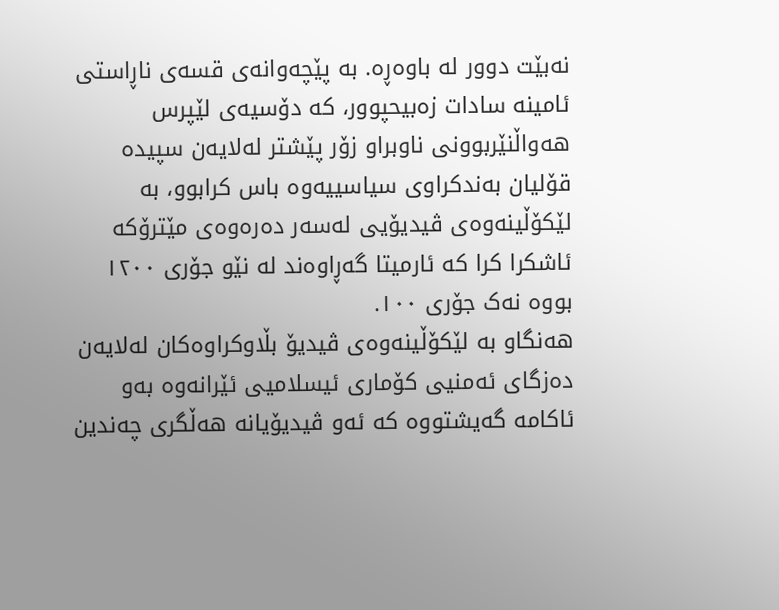نەبێت دوور لە باوەڕە. بە پێچەوانەی قسەی ناڕاستی ئامینە سادات زەبیحپوور، کە دۆسیەی لێپرس هەواڵنێربوونی ناوبراو زۆر پێشتر لەلایەن سپیدە قۆلیان بەندکراوی سیاسییەوە باس کرابوو، بە لێکۆڵینەوەی ڤیدیۆیی لەسەر دەرەوەی مێترۆکە ئاشکرا کرا کە ئارمیتا گەڕاوەند لە نێو جۆری ١٢٠٠ بووە نەک جۆری ١٠٠.
هەنگاو بە لێکۆڵینەوەی ڤیدیۆ بڵاوکراوەکان لەلایەن دەزگای ئەمنیی کۆماری ئیسلامیی ئێرانەوە بەو ئاکامە گەیشتووە کە ئەو ڤیدیۆیانە هەڵگری چەندین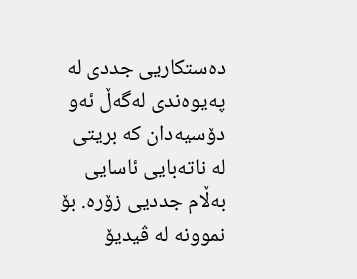دەستکاریی جددی لە پەیوەندی لەگەڵ ئەو دۆسیەدان کە بریتی لە ناتەبایی ئاسایی بەڵام جددیی زۆرە. بۆ نموونە لە ڤیدیۆ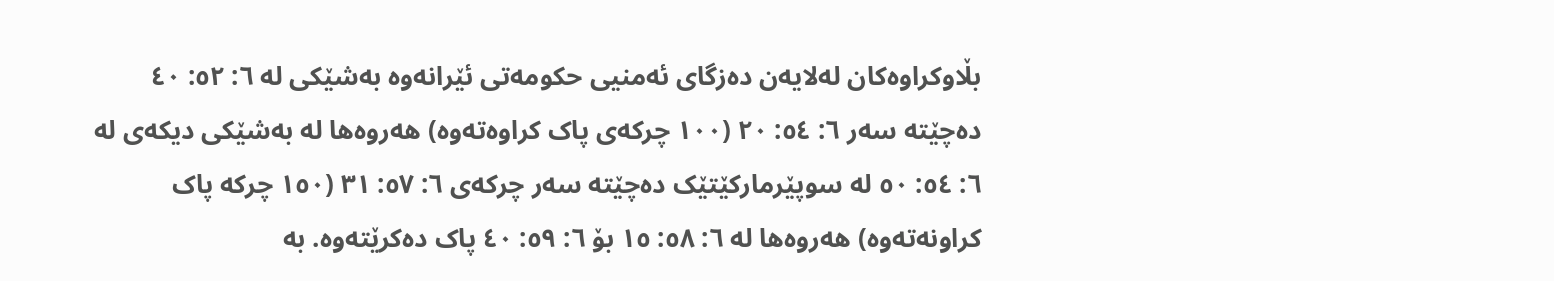بڵاوکراوەکان لەلایەن دەزگای ئەمنیی حکومەتی ئێرانەوە بەشێکی لە ٦: ٥٢: ٤٠ دەچێتە سەر ٦: ٥٤: ٢٠ (١٠٠ چرکەی پاک کراوەتەوە) هەروەها لە بەشێکی دیکەی لە ٦: ٥٤: ٥٠ لە سوپێرمارکێتێک دەچێتە سەر چرکەی ٦: ٥٧: ٣١ (١٥٠ چرکە پاک کراونەتەوە) هەروەها لە ٦: ٥٨: ١٥ بۆ ٦: ٥٩: ٤٠ پاک دەکرێتەوە. بە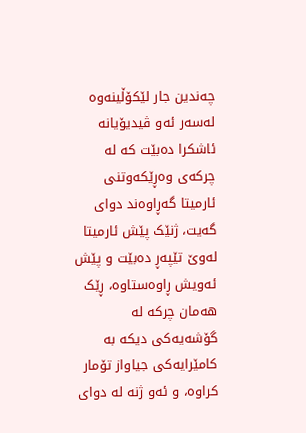چەندین جار لێکۆڵینەوە لەسەر ئەو ڤیدیۆیانە ئاشکرا دەبێت کە لە چرکەی وەڕێکەوتنی ئارمیتا گەڕاوەند دوای گەیت، ژنێک پێش ئارمیتا لەوێ تێپەڕ دەبێت و پێش ئەویش ڕاوەستاوە، ڕێک هەمان چرکە لە گۆشەیەکی دیکە بە کامێرایەکی جیاواز تۆمار کراوە، و ئەو ژنە لە دوای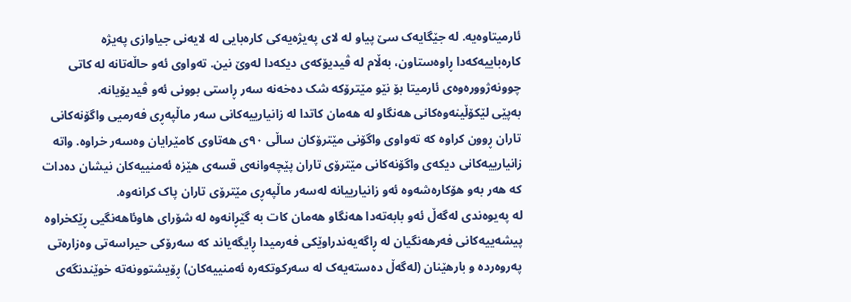ئارمیتاوەیە. لە جێگایەک سێ پیاو لە لای پەیژەیەکی کارەبایی لە لایەنی جیاوازی پەیژە کارەباییەکەدا ڕاوەستاون، بەڵام لە ڤیدیۆکەی دیکەدا لەوێ نین. تەواوی ئەو حاڵەتانە لە کاتی چوونەژوورەوەی ئارمیتا بۆ نێو مێترۆکە شک دەخەنە سەر ڕاستی بوونی ئەو ڤیدیۆیانە.
بەپێی لێکۆڵینەوەکانی هەنگاو لە هەمان کاتدا لە زانیارییەکانی سەر ماڵپەڕی فەرمیی واگۆنەکانی تاران ڕوون کراوە کە تەواوی واگۆنی مێترۆکان ساڵی ٩٠ی هەتاوی کامێرایان وەسەر خراوە. واتە زانیارییەکانی دیکەی واگۆنەکانی مێترۆی تاران پێچەوانەی قسەی هێزە ئەمنییەکان نیشان دەدات کە هەر بەو هۆکارەشەوە ئەو زانیارییانە لەسەر ماڵپەڕی مێترۆی تاران پاک کرانەوە.
لە پەیوەندی لەگەڵ ئەو بابەتەدا هەنگاو هەمان کات بە گێڕانەوە لە شۆرای هاوئاهەنگیی ڕێکخراوە پیشەییەکانی فەرهەنگیان لە ڕاگەیەندراوێکی فەرمیدا ڕایگەیاند کە سەرۆکی حیراسەتی وەزارەتی پەروەردە و بارهێنان (لەگەڵ دەستەیەک لە سەرکوتکەرە ئەمنییەکان) ڕۆیشتوونەتە خوێندنگەی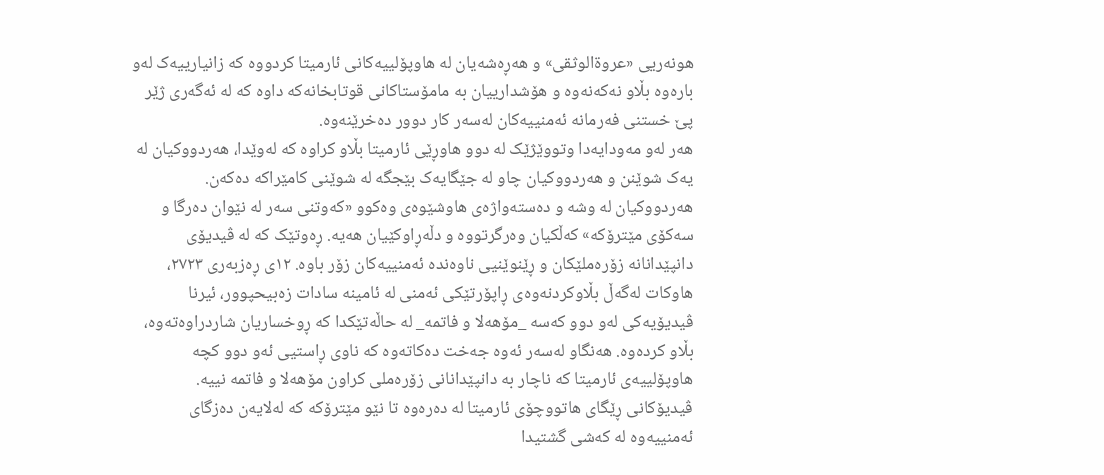هونەریی «عروةالوثقی» و هەڕەشەیان لە هاوپۆلییەکانی ئارمیتا کردووە کە زانیارییەک لەو بارەوە بڵاو نەکەنەوە و هۆشدارییان بە مامۆستاکانی قوتابخانەکە داوە کە لە ئەگەری ژێر پێ خستنی فەرمانە ئەمنییەکان لەسەر کار دوور دەخرێنەوە.
هەر لەو مەودایەدا وتووێژێک لە دوو هاوڕێی ئارمیتا بڵاو کراوە کە لەوێدا، هەردووکیان لە یەک شوێنن و هەردووکیان چاو لە جێگایەک بێجگە لە شوێنی کامێراکە دەکەن. هەردووکیان لە وشە و دەستەواژەی هاوشێوەی وەکوو «کەوتنی سەر لە نێوان دەرگا و سەکۆی مێترۆکە» کەڵکیان وەرگرتووە و دڵەڕاوکێیان هەیە. ڕەوتێک کە لە ڤیدیۆی دانپێدانانە زۆرەملێکان و ڕێنوێنیی ناوەندە ئەمنییەکان زۆر باوە. ١٢ی ڕەزبەری ٢٧٢٣، هاوکات لەگەڵ بڵاوکردنەوەی ڕاپۆرتێکی ئەمنی لە ئامینە سادات زەبیحپوور، ئیرنا ڤیدیۆیەکی لەو دوو کەسە _مۆهەلا و فاتمە_ لە حاڵەتێکدا کە ڕوخساریان شاردراوەتەوە، بڵاو کردەوە. هەنگاو لەسەر ئەوە جەخت دەکاتەوە کە ناوی ڕاستیی ئەو دوو کچە هاوپۆلییەی ئارمیتا کە ناچار بە دانپێدانانی زۆرەملی کراون مۆهەلا و فاتمە نییە.
ڤیدیۆکانی ڕێگای هاتووچۆی ئارمیتا لە دەرەوە تا نێو مێترۆکە کە لەلایەن دەزگای ئەمنییەوە لە کەشی گشتیدا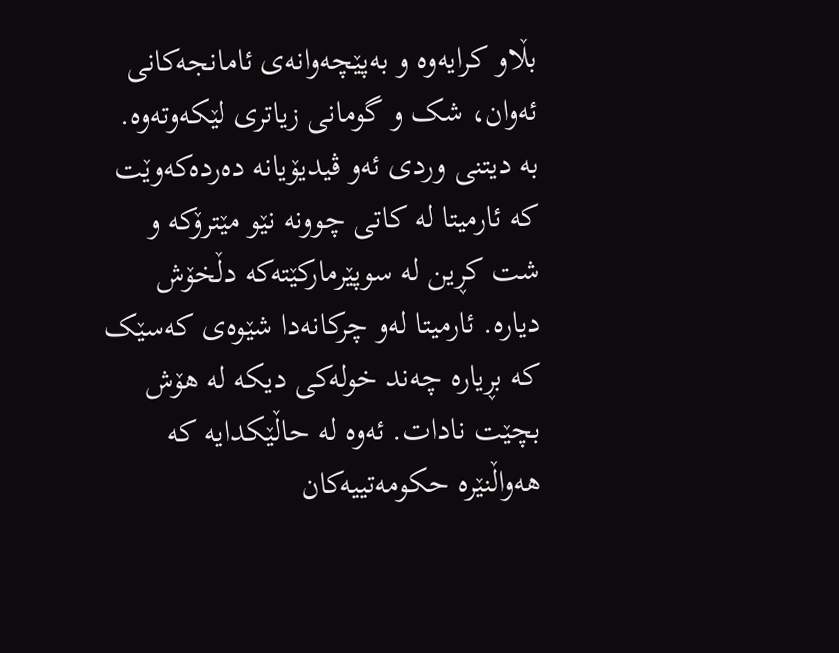بڵاو کرایەوە و بەپێچەوانەی ئامانجەکانی ئەوان، شک و گومانی زیاتری لێکەوتەوە. بە دیتنی وردی ئەو ڤیدیۆیانە دەردەکەوێت کە ئارمیتا لە کاتی چوونە نێو مێترۆکە و شت کڕین لە سوپێرمارکێتەکە دڵخۆش دیارە. ئارمیتا لەو چرکانەدا شێوەی کەسێک کە بڕیارە چەند خولەکی دیکە لە هۆش بچێت نادات. ئەوە لە حاڵێکدایە کە هەواڵنێرە حکومەتییەکان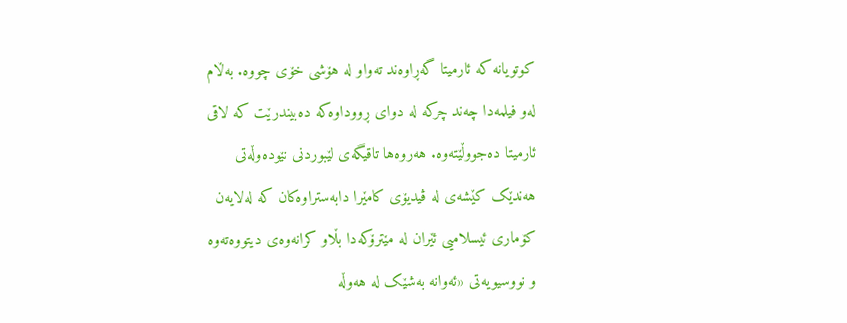کوتویانە کە ئارمیتا گەڕاوەند تەواو لە هۆشی خۆی چووە. بەڵام لەو فیلمەدا چەند چرکە لە دوای ڕووداوەکە دەبیندرێت کە لاقی ئارمیتا دەجووڵێتەوە. هەروەها تاقیگەی لێبوردنی نێودەوڵەتی هەندێک کێشەی لە ڤیدیۆی کامێرا دابەستراوەکان کە لەلایەن کۆماری ئیسلامیی ئێران لە مێترۆکەدا بڵاو کرانەوەی دیتووەتەوە و نووسیویەتی «ئەوانە بەشێک لە هەوڵە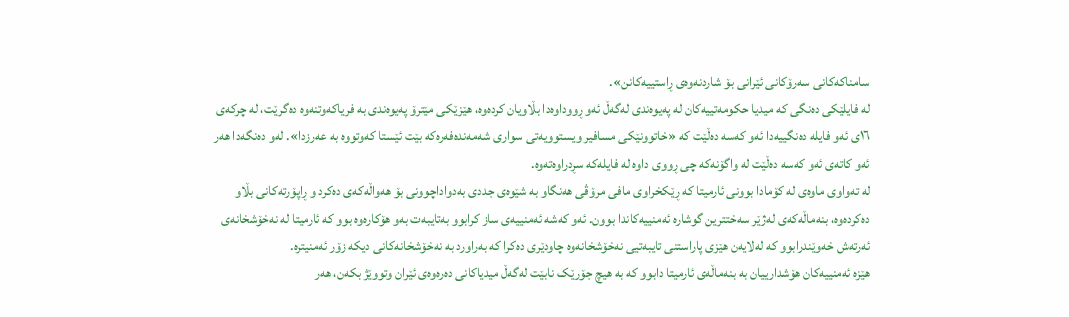سامناکەکانی سەرۆکانی ئێرانی بۆ شاردنەوەی ڕاستییەکانن».
لە فایلێکی دەنگی کە میدیا حکومەتییەکان لە پەیوەندی لەگەڵ ئەو ڕووداوەدا بڵاویان کردەوە، هێزێکی مێترۆ پەیوەندی بە فریاکەوتنەوە دەگرێت، لە چرکەی ١٦ی ئەو فایلە دەنگییەدا ئەو کەسە دەڵێت کە «خاتوونێکی مسافیر ویستوویەتی سواری شەمەندەفەرەکە بێت ئێستا کەوتووە بە عەرزدا». لەو دەنگەدا هەر ئەو کاتەی ئەو کەسە دەڵێت لە واگۆنەکە چی ڕووی داوە لە فایلەکە سڕدراوەتەوە.
لە تەواوی ماوەی لە کۆمادا بوونی ئارمیتا کە ڕێکخراوی مافی مرۆڤی هەنگاو بە شێوەی جددی بەدواداچوونی بۆ هەواڵەکەی دەکرد و ڕاپۆرتەکانی بڵاو دەکردەوە، بنەماڵەکەی لەژێر سەختترین گوشارە ئەمنییەکاندا بوون. ئەو کەشە ئەمنییەی ساز کرابوو بەتایبەت بەو هۆکارەوە بوو کە ئارمیتا لە نەخۆشخانەی ئەرتەش خەوێندرابوو کە لەلایەن هێزی پاراستنی تایبەتیی نەخۆشخانەوە چاودێری دەکرا کە بەراورد بە نەخۆشخانەکانی دیکە زۆر ئەمنیترە.
هێزە ئەمنییەکان هۆشدارییان بە بنەماڵەی ئارمیتا دابوو کە بە هیچ جۆرێک نابێت لەگەڵ میدیاکانی دەرەوەی ئێران وتووێژ بکەن، هەر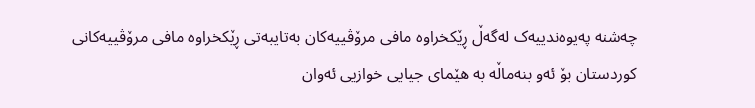چەشنە پەیوەندییەک لەگەڵ ڕێکخراوە مافی مرۆڤییەکان بەتایبەتی ڕێکخراوە مافی مرۆڤییەکانی کوردستان بۆ ئەو بنەماڵە بە هێمای جیایی خوازیی ئەوان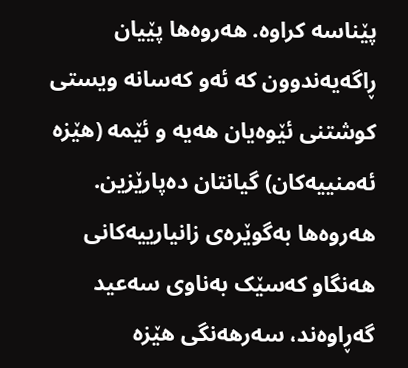پێناسە کراوە. هەروەها پێیان ڕاگەیەندوون کە ئەو کەسانە ویستی کوشتنی ئێوەیان هەیە و ئێمە (هێزە ئەمنییەکان) گیانتان دەپارێزین.
هەروەها بەگوێرەی زانیارییەکانی هەنگاو کەسێک بەناوی سەعید گەڕاوەند، سەرهەنگی هێزە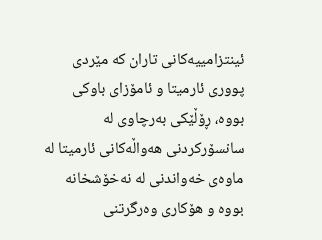ئینتزامییەکانی تاران کە مێردی پووری ئارمیتا و ئامۆزای باوکی بووە، ڕۆڵێکی بەرچاوی لە سانسۆرکردنی هەواڵەکانی ئارمیتا لە ماوەی خەواندنی لە نەخۆشخانە بووە و هۆکاری وەرگرتنی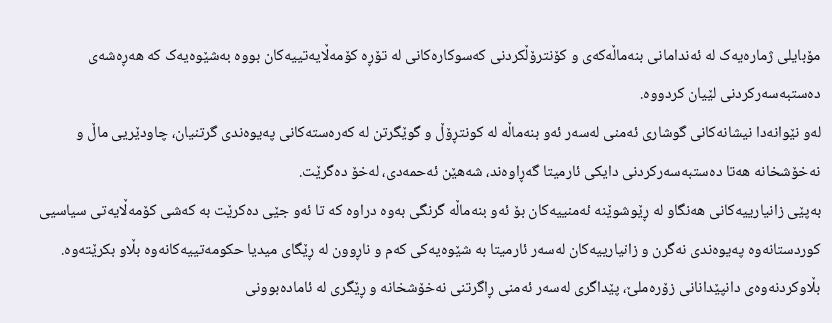مۆبایلی ژمارەیەک لە ئەندامانی بنەماڵەکەی و کۆنترۆڵکردنی کەسوکارەکانی لە تۆڕە کۆمەڵایەتییەکان بووە بەشێوەیەک کە هەڕەشەی دەستبەسەرکردنی لێیان کردووە.
لەو نێوانەدا نیشانەکانی گوشاری ئەمنی لەسەر ئەو بنەماڵە لە کونتڕۆڵ و گوێگرتن لە کەرەستەکانی پەیوەندی گرتنیان، چاودێریی ماڵ و نەخۆشخانە هەتا دەستبەسەرکردنی دایکی ئارمیتا گەڕاوەند، شەهێن ئەحمەدی، لەخۆ دەگرێت.
بەپێی زانیارییەکانی هەنگاو لە ڕێوشوێنە ئەمنییەکان بۆ ئەو بنەماڵە گرنگی بەوە دراوە کە تا ئەو جێی دەکرێت بە کەشی کۆمەڵایەتی سیاسیی کوردستانەوە پەیوەندی نەگرن و زانیارییەکان لەسەر ئارمیتا بە شێوەیەکی کەم و ناڕوون لە ڕێگای میدیا حکومەتییەکانەوە بڵاو بکرێتەوە. بڵاوکردنەوەی دانپێدانانی زۆرەملێ، پێداگری لەسەر ئەمنی ڕاگرتنی نەخۆشخانە و ڕێگری لە ئامادەبوونی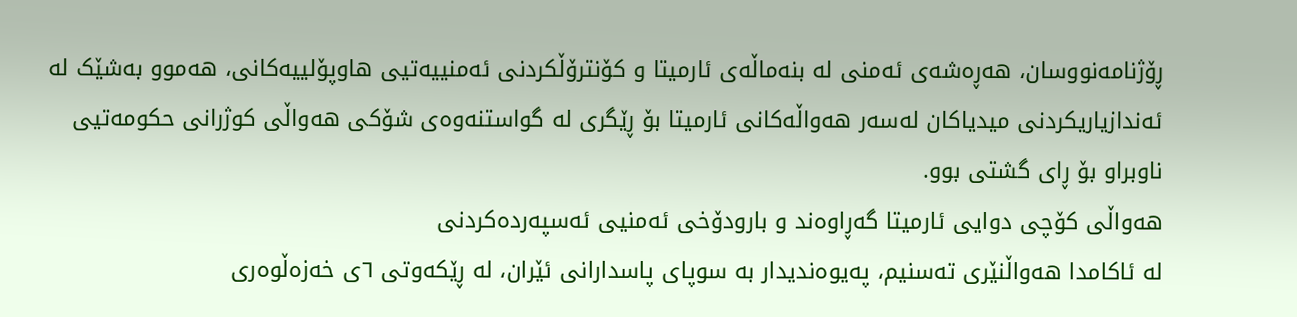ڕۆژنامەنووسان، هەڕەشەی ئەمنی لە بنەماڵەی ئارمیتا و کۆنترۆڵکردنی ئەمنییەتیی هاوپۆلییەکانی، هەموو بەشێک لە ئەندازیاریکردنی میدیاکان لەسەر هەواڵەکانی ئارمیتا بۆ ڕێگری لە گواستنەوەی شۆکی هەواڵی کوژرانی حکومەتیی ناوبراو بۆ ڕای گشتی بوو.
هەواڵی کۆچی دوایی ئارمیتا گەڕاوەند و بارودۆخی ئەمنیی ئەسپەردەکردنی
لە ئاکامدا هەواڵنێری تەسنیم، پەیوەندیدار بە سوپای پاسدارانی ئێران، لە ڕێکەوتی ٦ی خەزەڵوەری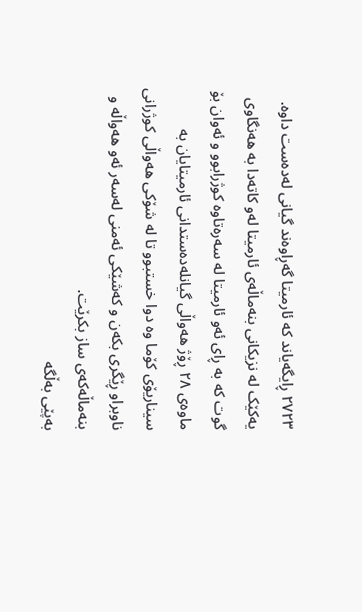٢٧٢٣ ڕایگەیاند کە ئارمیتا گەڕاوەند گیانی لەدەست داوە. یەکێک لە نزیکانی بنەماڵەی ئارمیتا لەو کاتەدا بە هەنگاوی گوت کە بە ڕای ئەو ئارمیتا لە سەرەتاوە کوژرابوو و ئەوان بۆ ماوەی ٢٨ ڕۆژ هەواڵی گیانلەدەستدانی ئارمیتایان بە سیناریۆی کۆما وە دوا خستبوو تا لە شۆکی هەواڵی کوژرانی ناوبراو ڕێگری بکەن و کەشێکی ئەمنی لەسەر ئەو هەواڵە و بنەماڵەکەی ساز بکرێت.
بەپێی بەڵگە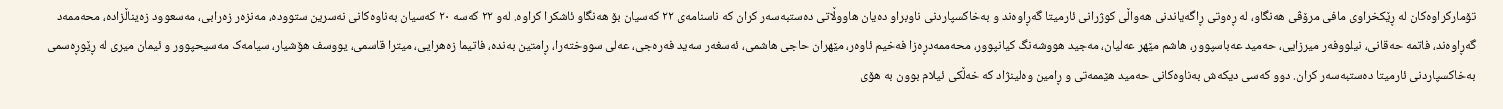تۆمارکراوەکان لە ڕێکخراوی مافی مرۆڤی هەنگاو، لە ڕەوتی ڕاگەیاندنی هەواڵی کوژرانی ئارمیتا گەڕاوەند و بەخاکسپاردنی ناوبراو دەیان هاووڵاتی دەستبەسەر کران کە ناسنامەی ٢٢ کەسیان بۆ هەنگاو ئاشکرا کراوە. لەو ٢٢ کەسە ٢٠ کەسیان بەناوەکانی نەسرین ستوودە، مەنزەر زەرابی، مەسعوود زەیناڵزادە، محەممەد گەڕاوەند، فاتمە حەقانی، نیلووفەر میرزایی، حەمید عەباسپوور، هاشم مێهر عەلیان، مەجید هووشەنگ کیانپوور، محەممەدڕەزا فەخیم ئاوەر، مێهران حاجی هاشمی، ئەسغەر سەید فەرەجی، عەلی سووختەرا، ڕامتین بەندە، فاتیما زەهرایی، میترا قاسمی، یووسف هۆشیار، سیامەک مەسیحپوور و ئیمان میری لە ڕێوڕەسمی بەخاکسپاردنی ئارمیتا دەستبەسەر کران. دوو کەسی دیکەش بەناوەکانی حەمید هێممەتی و ڕامین وەلینژاد کە خەڵکی ئیلام بوون بە هۆی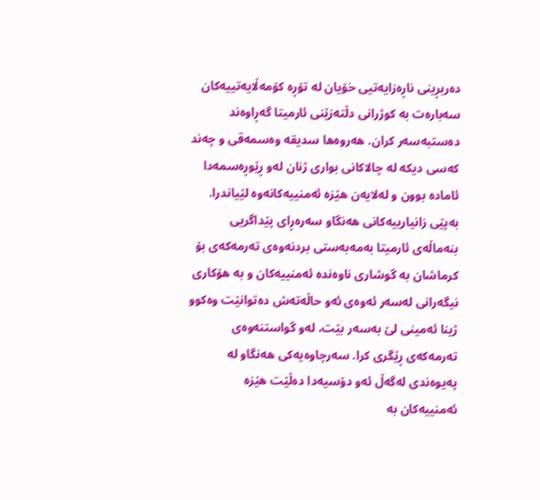دەربڕینی ناڕەزایەتیی خۆیان لە تۆڕە کۆمەڵایەتییەکان سەبارەت بە کوژرانی دڵتەزێنی ئارمیتا گەڕاوەند دەستبەسەر کران. هەروەها سدیقە وەسمەقی و چەند کەسی دیکە لە چالاکانی بواری ژنان لەو ڕێوڕەسمەدا ئامادە بوون و لەلایەن هێزە ئەمنییەکانەوە لێیاندرا.
بەپێی زانیارییەکانی هەنگاو سەرەڕای پێداگریی بنەماڵەی ئارمیتا بەمەبەستی بردنەوەی تەرمەکەی بۆ کرماشان بە گوشاری ناوەندە ئەمنییەکان و بە هۆکاری نیگەرانی لەسەر ئەوەی ئەو حاڵەتەش دەتوانێت وەکوو ژینا ئەمینی لێ بەسەر بێت، لەو گواستنەوەی تەرمەکەی ڕێگری کرا. سەرچاوەیەکی هەنگاو لە پەیوەندی لەگەڵ ئەو دۆسیەدا دەڵێت هێزە ئەمنییەکان بە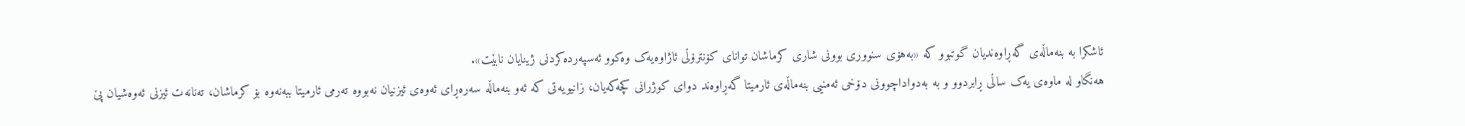ئاشکرا بە بنەماڵەی گەڕاوەندیان گوتبوو کە «بەهۆی سنووری بوونی شاری کرماشان توانای کۆنترۆڵی ئاژاوەیەک وەکوو ئەسپەردەکردنی ژینایان نابێت».
هەنگاو لە ماوەی یەک ساڵی ڕابردوو و بە بەدواداچوونی دۆخی ئەمنیی بنەماڵەی ئارمیتا گەڕاوەند دوای کوژرانی کچەکەیان، زانیویەتی کە ئەو بنەماڵە سەرەڕای ئەوەی ئیزنیان نەبووە تەرمی ئارمیتا ببەنەوە بۆ کرماشان، تەنانەت ئیزنی ئەوەشیان پێ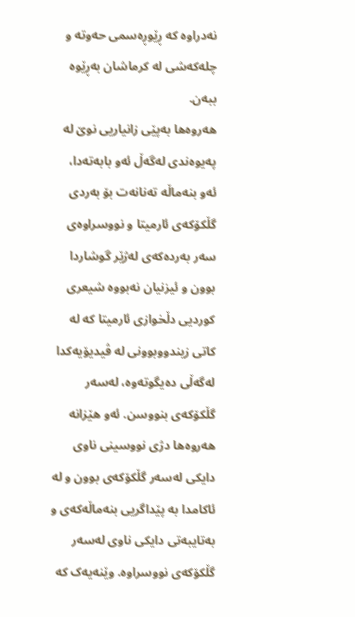نەدراوە کە ڕێوڕەسمی حەوتە و چلەکەشی لە کرماشان بەڕێوە ببەن.
هەروەها بەپێی زانیاریی نوێ لە پەیوەندی لەگەڵ ئەو بابەتەدا، ئەو بنەماڵە تەنانەت بۆ بەردی گڵکۆکەی ئارمیتا و نووسراوەی سەر بەردەکەی لەژێر گوشاردا بوون و ئیزنیان نەبووە شیعری کوردیی دڵخوازی ئارمیتا کە لە کاتی زیندووبوونی لە ڤیدیۆیەکدا لەگەڵی دەیگوتەوە، لەسەر گڵکۆکەی بنووسن. ئەو هێزانە هەروەها دژی نووسینی ناوی دایکی لەسەر گڵکۆکەی بوون و لە ئاکامدا بە پێداگریی بنەماڵەکەی و بەتایبەتی دایکی ناوی لەسەر گڵکۆکەی نووسراوە. وێنەیەک کە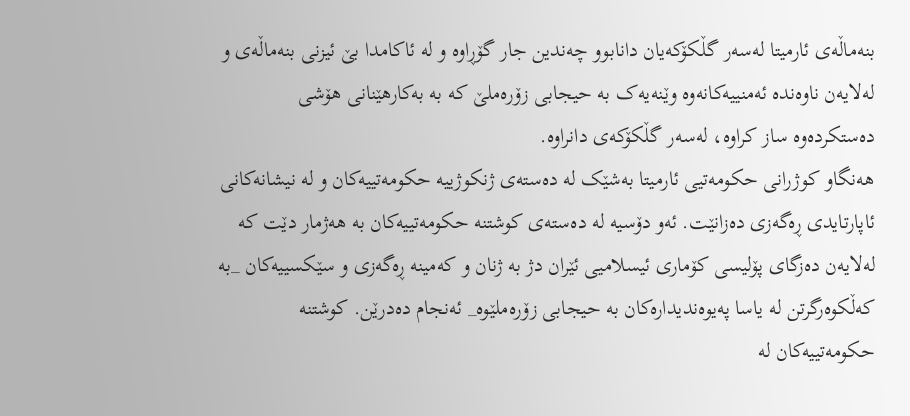بنەماڵەی ئارمیتا لەسەر گڵکۆکەیان دانابوو چەندین جار گۆڕاوە و لە ئاکامدا بێ ئیزنی بنەماڵەی و لەلایەن ناوەندە ئەمنییەکانەوە وێنەیەک بە حیجابی زۆرەملێ کە بە بەکارهێنانی هۆشی دەستکردەوە ساز کراوە، لەسەر گڵکۆکەی دانراوە.
هەنگاو کوژرانی حکومەتیی ئارمیتا بەشێک لە دەستەی ژنکوژییە حکومەتییەکان و لە نیشانەکانی ئاپارتایدی ڕەگەزی دەزانێت. ئەو دۆسیە لە دەستەی کوشتنە حکومەتییەکان بە هەژمار دێت کە لەلایەن دەزگای پۆلیسی کۆماری ئیسلامیی ئێران دژ بە ژنان و کەمینە ڕەگەزی و سێکسییەکان _بە کەڵکوەرگرتن لە یاسا پەیوەندیدارەکان بە حیجابی زۆرەملێوە_ ئەنجام دەدرێن. کوشتنە حکومەتییەکان لە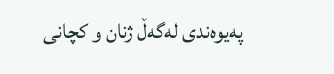پەیوەندی لەگەڵ ژنان و کچانی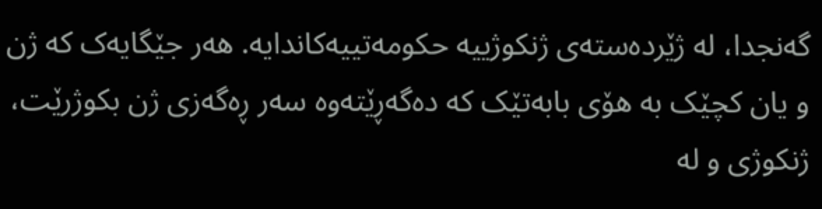گەنجدا، لە ژێردەستەی ژنکوژییە حکومەتییەکاندایە. هەر جێگایەک کە ژن و یان کچێک بە هۆی بابەتێک کە دەگەڕێتەوە سەر ڕەگەزی ژن بکوژرێت، ژنکوژی و لە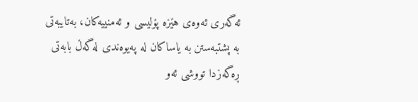ئەگەری ئەوەی هێزە پۆلیسی و ئەمنییەکان، بەتایبەتی بە پشتبەستن بە یاساکان لە پەیوەندی لەگەڵ بابەتی ڕەگەزدا تووشی ئەو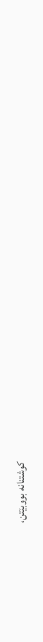کوشتنانە بووبێتن،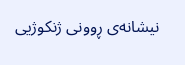نیشانەی ڕوونی ژنکوژیی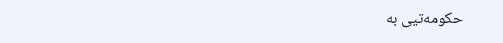حکومەتیی بە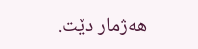هەژمار دێت.